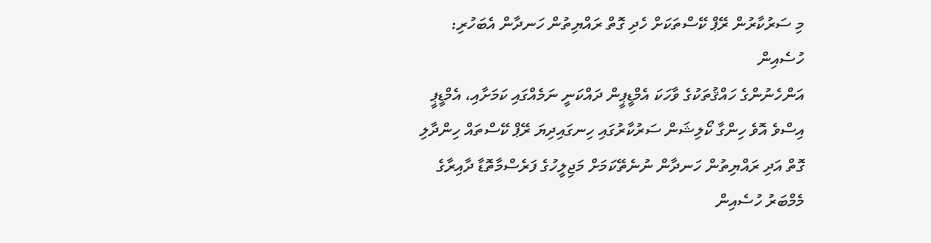މި ސަރުކާރުން ރޭޕް ކޭސްތަކަށް ހެދި ގޮތް ރައްޔިތުން ހަނދާން އެބަހުރި: ހުސެއިން
އަންހެނުންގެ ހައްޤުތަކުގެ ވާހަކަ އެމްޑީޕީން ދައްކަނީ ނަމެއްގައި ކަމަށާއި، އެމްޑީޕީ އިސްވެ އޮވެ ހިންގާ ކޯލިޝަން ސަރުކާރުގައި ހިނގައިދިޔަ ރޭޕް ކޭސްތައް ހިންދާލި ގޮތް އަދި ރައްޔިތުން ހަނދާން ނުނެތޭކަމަށް މަޖިލީހުގެ ފަރެސްމާތޮޑާ ދާއިރާގެ މެމްބަރު ހުސެއިން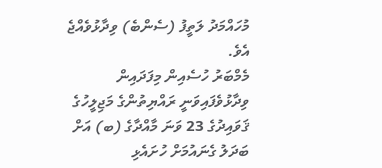މުހައްމަދު ލަތީފު (ސެންބެ) ވިދާޅުވެއްޖެ އެވެ.
މެމްބަރު ހުސެއިން މިފަދައިން ވިދާޅުވެފައިވަނީ ރައްޔިތުންގެ މަޖިލީހުގެ ޤަވައިދުގެ 23 ވަނަ މާއްދާގެ (ބ) އަށް ބަދަލު ގެނައުމަށް ހުށައެޅި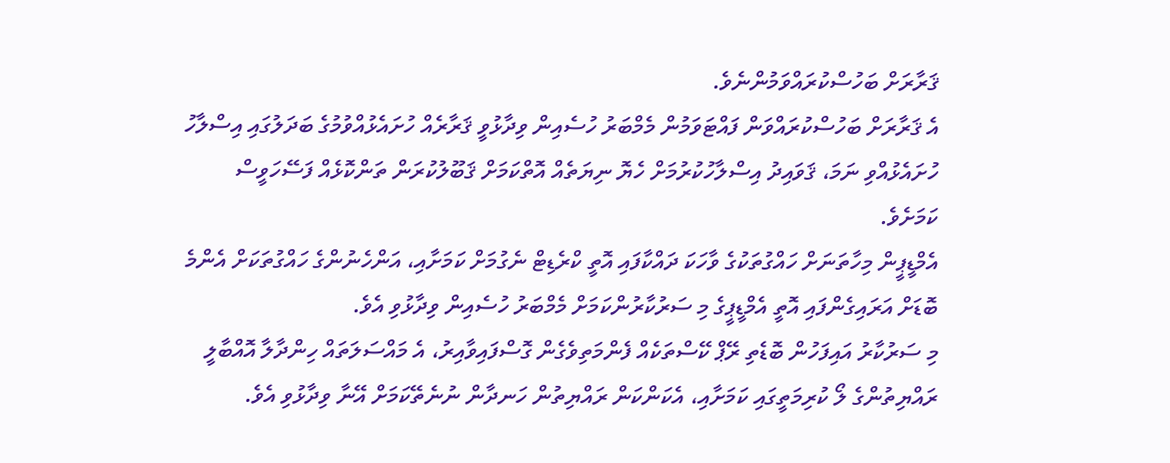ޤަރާރަށް ބަހުސްކުރައްވަމުންނެވެ.
އެ ޤަރާރަށް ބަހުސްކުރައްވަން ފައްޓަވަމުން މެމްބަރު ހުސެއިން ވިދާޅުވީ ޤަރާރެއް ހުށައެޅުއްވުމުގެ ބަދަލުގައި އިސްލާހު ހުށައެޅުއްވި ނަމަ، ޤަވައިދު އިސްލާހުކުރުމަށް ހެޔޮ ނިޔަތެއް އޮތްކަމަށް ޤަބޫލުކުރަން ތަންކޮޅެއް ފަސޭހަވީސް ކަމަށެވެ.
އެމްޑީޕީން މިހާތަނަށް ހައްގުތަކުގެ ވާހަކަ ދައްކާފައި އޮތީ ކްރެޑިޓް ނެގުމަށް ކަމަށާއި، އަންހެނުންގެ ހައްގުތަކަށް އެންމެ ބޮޑަށް އަރައިގެންފައި އޮތީ އެމްޑީޕީގެ މި ސަރުކާރުންކަމަށް މެމްބަރު ހުސެއިން ވިދާޅުވި އެވެ.
މި ސަރުކާރު އައިފަހުން ބޮޑެތި ރޭޕް ކޭސްތަކެއް ފެންމަތިވެގެން ގޮސްފައިވާއިރު، އެ މައްސަލަތައް ހިންދާލާ އޮއްބާލީ ރައްޔިތުންގެ ލޯ ކުރިމަތީގައި ކަމަށާއި، އެކަންކަން ރައްޔިތުން ހަނދާން ނުނެތޭކަމަށް އޭނާ ވިދާޅުވި އެވެ.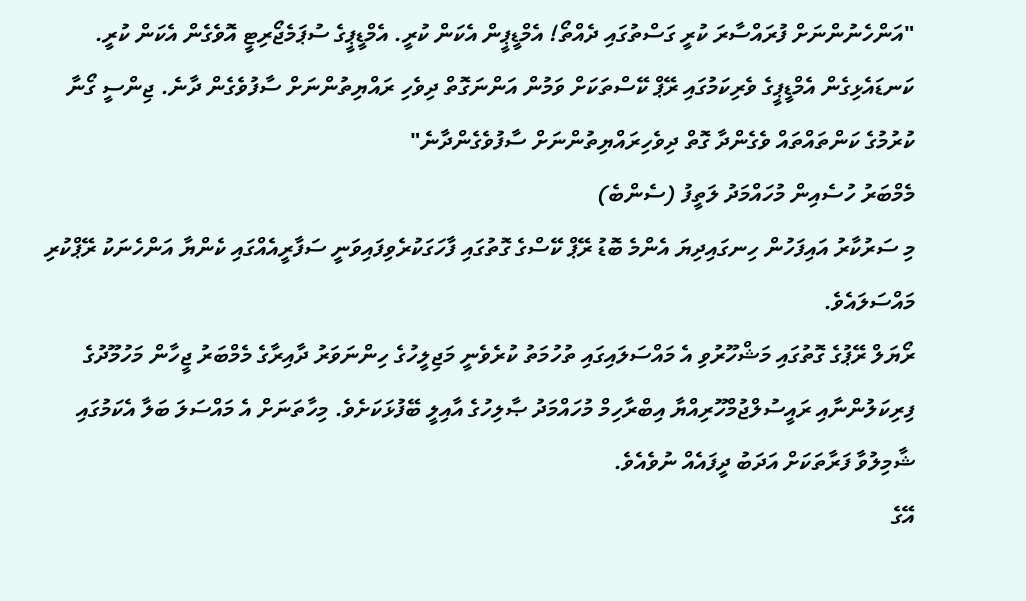"އަންހެނުންނަށް ފުރައްސާރަ ކުރީ ގަސްތުގައި ދެއްތޯ! އެމްޑީޕީން އެކަން ކުރީ. އެމްޑީޕީގެ ސުޕަމެޖޯރިޓީ އޮވެގެން އެކަން ކުރީ. ކަނޑައެޅިގެން އެމްޑީޕީގެ ވެރިކަމުގައި ރޭޕް ކޭސްތަކަށް ވަމުން އަންނަގޮތް ދިވެހި ރައްޔިތުންނަށް ސާފުވެގެން ދާނެ. ޖިންސީ ގޯނާ ކުރުމުގެ ކަންތައްތައް ވެގެންދާ ގޮތް ދިވެހިރައްޔިތުންނަށް ސާފުވެގެންދާނެ"
މެމްބަރު ހުސެއިން މުހައްމަދު ލަތީފު (ސެންބެ)
މި ސަރުކާރު އައިފަހުން ހިނގައިދިޔަ އެންމެ ބޮޑު ރޭޕް ކޭސްގެ ގޮތުގައި ފާހަގަކުރެވިފައިވަނީ ސަފާރީއެއްގައި ކެންޔާ އަންހެނަކު ރޭޕްކުރި މައްސަލައެވެ.
ރޯޔަލް ރޭޕުގެ ގޮތުގައި މަޝްހޫރުވި އެ މައްސަލައިގައި ތުހުމަތު ކުރެވެނީ މަޖިލީހުގެ ހިންނަވަރު ދާއިރާގެ މެމްބަރު ޖީހާން މަހުމޫދުގެ ފިރިކަލުންނާއި ރައީސުލްޖުމްހޫރިއްޔާ އިބްރާހިމް މުހައްމަދު ޞާލިހުގެ އާއިލީ ބޭފުޅަކަށެވެ. މިހާތަނަށް އެ މައްސަލަ ބަލާ އެކަމުގައި ޝާމިލުވާ ފަރާތަކަށް އަދަބު ދީފައެއް ނުވެއެވެ.
އޭގެ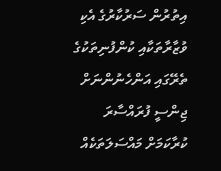އިތުރުން ސަރުކާރުގެ އެކި ވުޒާރާތަކާއި ކުންފުނިތަކުގެ ތެރޭގައި އަންހެނުންނަށް ޖިންސީ ފުރައްސާރަ ކުރާކަމަށް މައްސަލަތަކެއް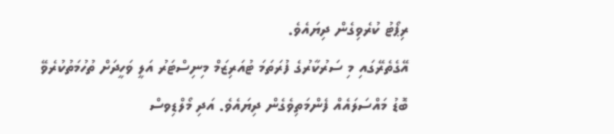ރިޕޯޓު ކުރެވިގެން ދިޔައެވެ.
އޭގެތެރޭގައި މި ސަރުކާރުގެ ފުރަތަމަ ޓުއަރިޒަމް މިނިސްޓަރު އަލީ ވަހީދަށް ތުހުމަތުކުރެވޭ ބޮޑު މައްސަލައެއް ފެންމަތިވެގެން ދިޔައެވެ. އަދި މޯލްޑިވސް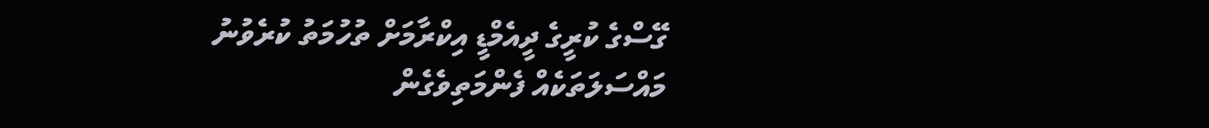ގޭސްގެ ކުރީގެ ދީއެމްޑީ އިކްރާމަށް ތުހުމަތު ކުރެވުނު މައްސަލަތަކެއް ފެންމަތިވެގެން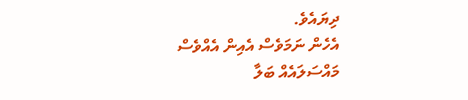ދިޔައެވެ.
އެހެން ނަމަވެސް އެއިން އެއްވެސް މައްސަލައެއް ބަލާ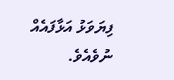ފިޔަވަޅު އަޅާފައެއް ނުވެއެވެ.